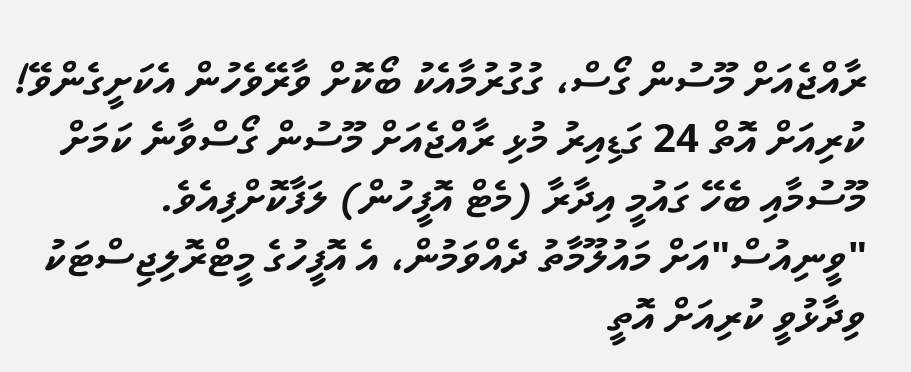ރާއްޖެއަށް މޫސުން ގޯސް، ގުގުރުމާއެކު ބޯކޮށް ވާރޭވެހުން އެކަށީގެންވޭ!
ކުރިއަށް އޮތް 24 ގަޑިއިރު މުޅި ރާއްޖެއަށް މޫސުން ގޯސްވާނެ ކަމަށް މޫސުމާއި ބެހޭ ގައުމީ އިދާރާ (މެޓް އޮފީހުން) ލަފާކޮށްފިއެވެ.
"ވީނިއުސް"އަށް މައުލޫމާތު ދެއްވަމުން، އެ އޮފީހުގެ މީޓްރޮލިޖިސްޓަކު ވިދާޅުވީ ކުރިއަށް އޮތީ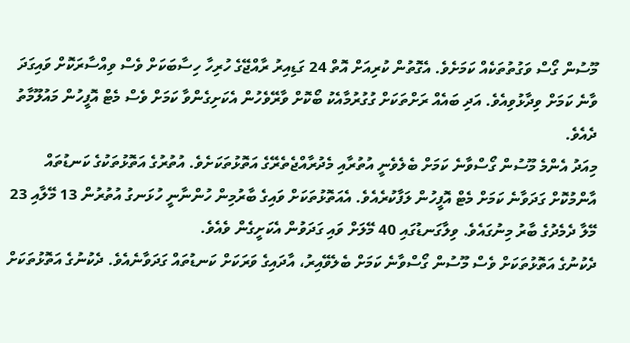މޫސުން ގޯސް ވަގުތުތަކެއް ކަމަށެވެ. އެގޮތުން ކުރިއަށް އޮތް 24 ގަޑިއިރު ރާއްޖޭގެ ހުރިހާ ހިސާބަކަށް ވެސް ވިއްސާރަކޮށް ވައިގަދަ ވާނެ ކަމަށް ވިދާޅުވިއެވެ. އަދި ބައެއް ރަށްތަކަށް ގުގުރުމާއެކު ބޯކޮށް ވާރޭވެހުން އެކަށިގެންވާ ކަމަށް ވެސް މެޓް އޮފީހުން މައުލޫމާތު ދެއެވެ.
މިއަދު އެންމެ މޫސުން ގޯސްވާނެ ކަމަށް ބެލެވެނީ އުތުރާއި މެދުރާއްޖެތެރޭގެ އަތޮޅުތަކަށެވެ. އުތުރުގެ އަތޮޅުތަކުގެ ކަނޑުތައް އާންމުކޮށް ގަދަވާނެ ކަމަށް މެޓް އޮފީހުން ލަފާކުރެއެވެ. އެއަތޮޅުތަކަށް ވައިގެ ބާރުމިން ހުންނާނީ ހުޅަނގު އުތުރުން 13 މޭލާއި 23 މޭލާ ދެމެދުގެ ބާރު މިނުގައެވެ. ވިލާގަނޑުގައި 40 މޭލަށް ވައި ގަދަވުން އެކަށީގެން ވެއެވެ.
ދެކުނުގެ އަތޮޅުތަކަށް ވެސް މޫސުން ގޯސްވާނެ ކަމަށް ބެލެވޭއިރު، އާދައިގެ ވަރަކަށް ކަނޑުތައް ގަދަވާނެއެވެ. ދެކުނުގެ އަތޮޅުތަކަށް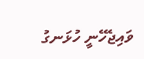ވައިޖެހޭނީ ހުޅަނގު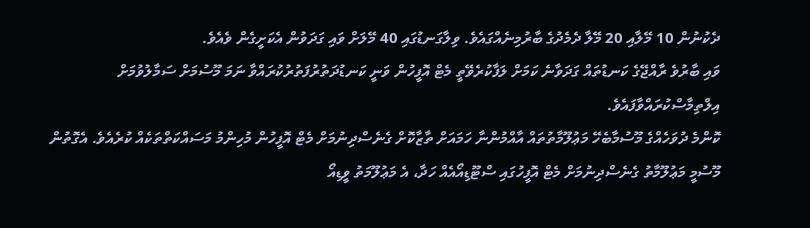ދެކުނުން 10 މޭލާއި 20 މޭލާ ދެމެދުގެ ބާރުމިނެއްގައެވެ. ވިލާގަނޑުގައި 40 މޭލަށް ވައި ގަދަވުން އެކަށީގެން ވެއެވެ.
ވައި ބާރުވެ ރާއްޖޭގެ ކަނޑުތައް ގަދަވާނެ ކަމަށް ލަފާކުރެވޭތީ މެޓް އޮފީހުން ވަނީ ކަނޑުދަތުރުފަތުރުކުރައްވާ ނަމަ މޫސުމަށް ސަމާލުވުމަށް އިލްތިމާސްކުރައްވާފައެވެ.
ކޮންމެ ދުވަހެއްގެ މޫސުމާބެހޭ މަޢުލޫމާތުތައް އާއްމުންނާ ހަމައަށް ތާޒާކޮށް ގެނެސްދިނުމަށް މެޓް އޮފީހުން މުހިންމު މަސައްކަތްތަކެއް ކުރެއެވެ. އެގޮތުން މޫސުމީ މަޢުލޫމާތު ގެނެސްދިނުމަށް މެޓް އޮފީހުގައި ސްޓޫޑިއޯއެއް ހަދާ، އެ މަޢުލޫމަތު ވީޑިއޯ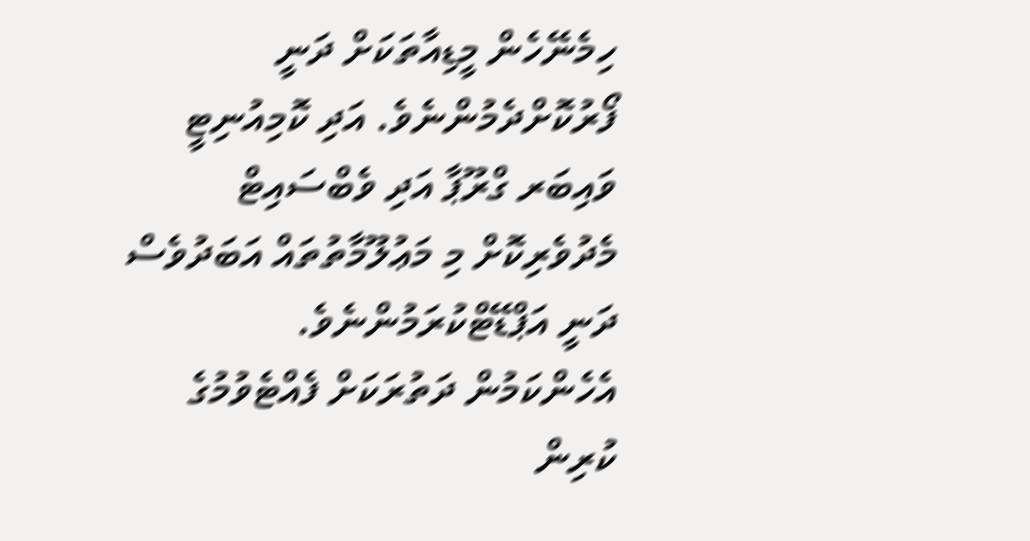ހިމެނޭހެން މީޑިއާތަކަށް ދަނީ ފޯރުކޮށްދެމުންނެވެ. އަދި ކޮމިއުނިޓީ ވައިބަރ ގްރޫޕާ އަދި ވެބްސައިޓް މެދުވެރިކޮށް މި މަޢުލޫމާތުތައް އަބަދުވެސް ދަނީ އަޕްޑޭޓްކުރަމުންނެވެ.
އެހެންކަމުން ދަތުރަކަށް ފެއްޓެވުމުގެ ކުރިން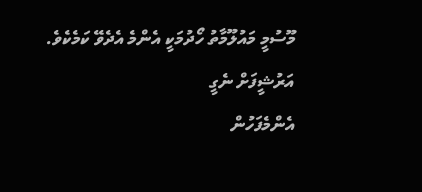މޫސުމީ މައުލޫމާތު ހޯދުމަކީ އެންމެ އެދެވޭ ކަމެކެވެ.
އަރުޝީފަށް ނެގީ
އެންމެފަހުން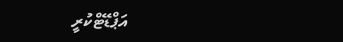އަޕްޑޭޓްކުރީ